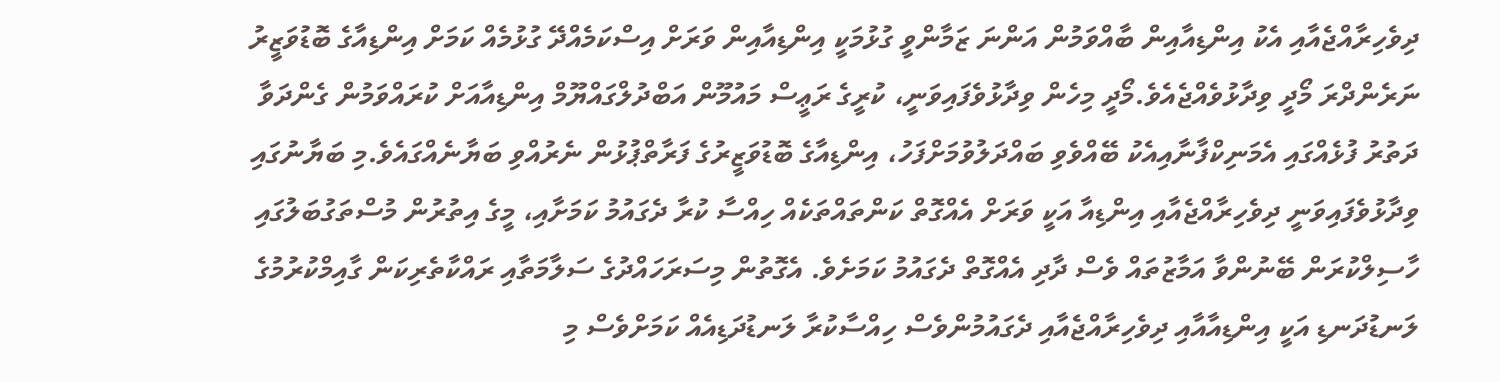ދިވެހިރާއްޖެއާއި އެކު އިންޑިއާއިން ބާއްވަމުން އަންނަ ޒަމާންވީ ގުޅުމަކީ އިންޑިއާއިން ވަރަށް އިސްކަމެއްދޭ ގުޅުމެއް ކަމަށް އިންޑިއާގެ ބޮޑުވަޒީރު ނަރެންދްރަ މޯދީ ވިދާޅުވެއްޖެއެވެ.މޯދީ މިހެން ވިދާޅުވެފައިވަނީ، ކުރީގެ ރަޢީސް މައުމޫން އަބްދުލްގައްޔޫމް އިންޑިއާއަށް ކުރައްވަމުން ގެންދަވާ ދަތުރު ފުޅެއްގައި އެމަނިކްފާނާއިއެކު ބޭއްވެވި ބައްދަލުވުމަށްފަހު، އިންޑިއާގެ ބޮޑުވަޒީރުގެ ފަރާތްޕުޅުން ނެރުއްވި ބަޔާނެއްގައެވެ.މި ބަޔާނުގައި ވިދާޅުވެފައިވަނީ ދިވެހިރާއްޖެއާއި އިންޑިއާ އަކީ ވަރަށް އެއްގޮތް ކަންތައްތަކެއް ހިއްސާ ކުރާ ދެގައުމު ކަމަށާއި، މީގެ އިތުރުން މުސްތަގުބަލުގައި ހާސިލްކުރަން ބޭނުންވާ އަމާޒުތައް ވެސް ދާދި އެއްގޮތް ދެގައުމު ކަމަށެވެ. އެގޮތުން މިސަރަހައްދުގެ ސަލާމަތާއި ރައްކާތެރިކަން ގާއިމްކުރުމުގެ ލަނޑުދަނޑި އަކީ އިންޑިއާއާއި ދިވެހިރާއްޖެއާއި ދެގައުމުންވެސް ހިއްސާކުރާ ލަނޑުދަޑިއެއް ކަމަށްވެސް މި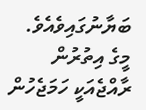ބަޔާނުގައިވެއެވެ. މީގެ އިތުރުން ރާއްޖެއަކީ ހަމަޖެހުން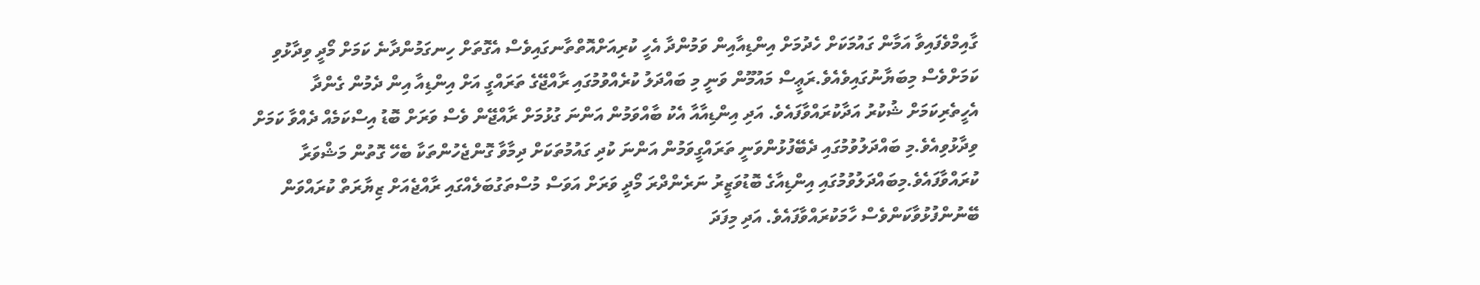ގާއިމްވެފައިވާ އަމާން ގައުމަކަށް ހެދުމަށް އިންޑިއާއިން ވަމުންދާ އެހީ ކުރިއަށްއޮތްތާނގައިވެސް އެގޮތަށް ހިނގަމުންދާނެ ކަމަށް މޯދީ ވިދާޅުވި ކަމަށްވެސް މިބަޔާނުގައިވެއެވެ.ރަޢީސް މައުމޫން ވަނީ މި ބައްދަލު ކުރެއްވުމުގައި ރާއްޖޭގެ ތަރައްގީ އަށް އިންޑިއާ އިން ދެމުން ގެންދާ އެހީތެރިކަމަށް ޝުކުރު އަދާކުރައްވާފައެވެ. އަދި އިންޑިއާއާ އެކު ބާއްވަމުން އަންނަ ގުޅުމަށް ރާއްޖޭން ވެސް ވަރަށް ބޮޑު އިސްކަމެއް ދެއްވާ ކަމަށް ވިދާޅުވިއެވެ.މި ބައްދަލުވުމުގައި ދެބޭފުޅުންވަނީ ތަރައްގީވަމުން އަންނަ ކުދި ގައުމުތަކަށް ދިމާވާ ގޮންޖެހުންތަކާ ބެހޭ ގޮތުން މަޝްވަރާ ކުރައްވާފައެވެ.މިބައްދަލުވުމުގައި އިންޑިއާގެ ބޮޑުވަޒީރު ނަރެންދްރަ މޯދީ ވަރަށް އަވަސް މުސްތަގުބަލެއްގައި ރާއްޖެއަށް ޒިޔާރަތް ކުރައްވަން ބޭނުންފުޅުވާކަންވެސް ހާމަކުރައްވާފައެވެ. އަދި މިފަދަ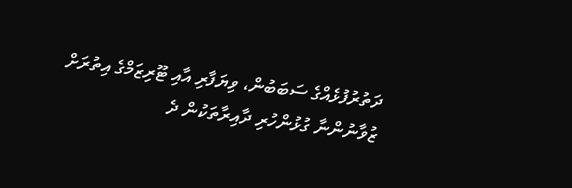ދަތުރުފުޅެއްގެ ސަބަބުން، ވިޔަފާރި އާއި ޓޫރިޒަމްގެ އިތުރަށް ޒުވާނުންނާ ގުޅުންހުރި ދާއިރާތަކުން ދެ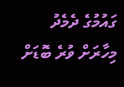ގައުމުގެ ދެމެދު މިހާރަށް ވުރެ ބޮޑަށް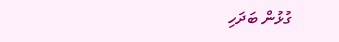ގުޅުން ބަދަހި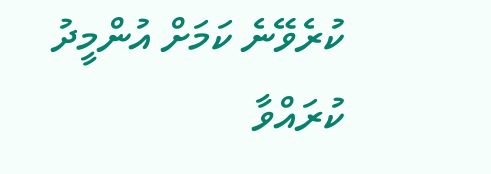ކުރެވޭނެ ކަމަށް އުންމީދު ކުރައްވާ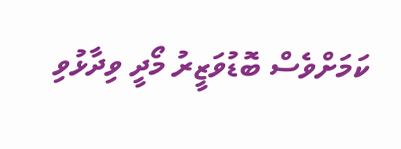ކަމަށްވެސް ބޮޑުވަޒީރު މޯދީ ވިދާޅުވި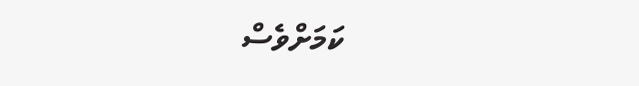ކަމަށްވެސް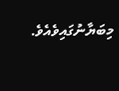މިބަޔާނުގައިވެއެވެ.